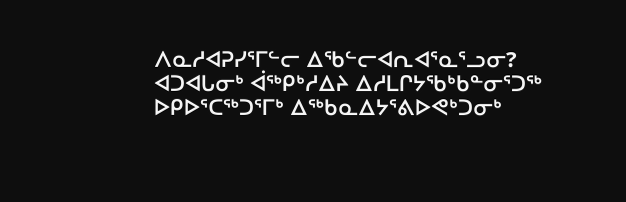ᐱᓇᓱᐊᕈᓯᕐᒥᓪᓕ ᐃᖃᓪᓕᐊᕆᐊᕐᓇᕐᓗᓂ? ᐊᑐᐊᒐᓂᒃ ᐋᖅᑭᒃᓱᐃᔨ ᐃᓱᒪᒋᔭᖃᒃᑲᓐᓂᕐᑐᖅ ᐅᑭᐅᕐᑕᖅᑐᕐᒥᒃ ᐃᖅᑲᓇᐃᔭᕐᕕᐅᕙᒃᑐᓂᒃ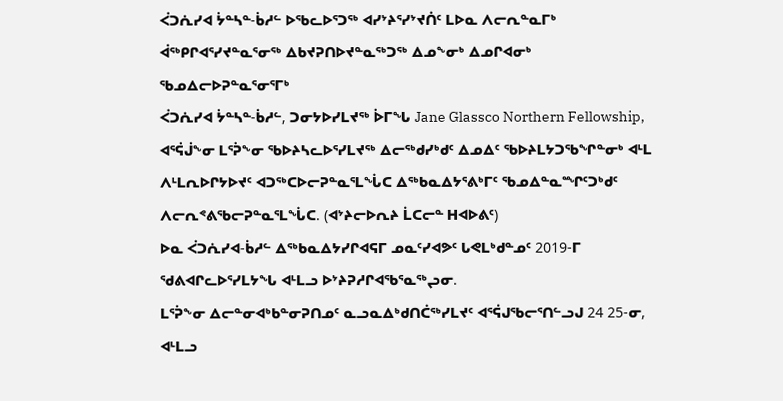ᐹᑐᕇᓯᐊ ᔮᓐᓴᓐ-ᑳᓱᓪ ᐅᖃᓚᐅᕐᑐᖅ ᐊᓯᔾᔨᕐᓯᔾᔪᑏᑦ ᒪᐅᓇ ᐱᓕᕆᓐᓇᒥᒃ ᐋᖅᑭᒋᐊᕐᓯᔪᓐᓇᕐᓂᖅ ᐃᑲᔪᕈᑎᐅᔪᓐᓇᖅᑐᖅ ᐃᓄᖕᓂᒃ ᐃᓄᒋᐊᓂᒃ ᖃᓄᐃᓕᐅᕈᓐᓇᕐᓂᕐᒥᒃ
ᐹᑐᕇᓯᐊ ᔮᓐᓴᓐ-ᑳᓱᓪ, ᑐᓂᔭᐅᓯᒪᔪᖅ ᐆᒥᖓ Jane Glassco Northern Fellowship, ᐊᕐᕌᒎᖕᓂ ᒪᕐᕉᖕᓂ ᖃᐅᔨᓴᓚᐅᕐᓯᒪᔪᖅ ᐃᓕᖅᑯᓯᒃᑯᑦ ᐃᓄᐃᑦ ᖃᐅᔨᒪᔭᑐᖃᖏᓐᓂᒃ ᐊᒻᒪ ᐱᒻᒪᕆᐅᒋᔭᐅᔪᑦ ᐊᑐᖅᑕᐅᓕᕈᓐᓇᕐᒪᖔᑕ ᐃᖅᑲᓇᐃᔭᕐᕕᒃᒥᑦ ᖃᓄᐃᓐᓇᙱᑦᑐᒃᑯᑦ ᐱᓕᕆᕝᕕᖃᓕᕈᓐᓇᕐᒪᖔᑕ. (ᐊᔾᔨᓕᐅᕆᔨ ᒫᑕᓕᓐ ᕼᐊᐅᕕᑦ)
ᐅᓇ ᐹᑐᕇᓯᐊ-ᑳᓱᓪ ᐃᖅᑲᓇᐃᔭᓯᒋᐊᕋᒥ ᓄᓇᑦᓯᐊᕗᑦ ᒐᕙᒪᒃᑯᓐᓄᑦ 2019-ᒥ ᖁᕕᐊᒋᓚᐅᕐᓯᒪᔭᖓ ᐊᒻᒪᓗ ᐅᔾᔨᕈᓱᒋᐊᖃᕐᓇᖅᖢᓂ.
ᒪᕐᕉᖕᓂ ᐃᓕᓐᓂᐊᒃᑲᓐᓂᕈᑎᓄᑦ ᓇᓗᓇᐃᒃᑯᑎᑖᖅᓯᒪᔪᑦ ᐊᕐᕌᒍᖃᓕᕐᑎᓪᓗᒍ 24 25-ᓂ, ᐊᒻᒪᓗ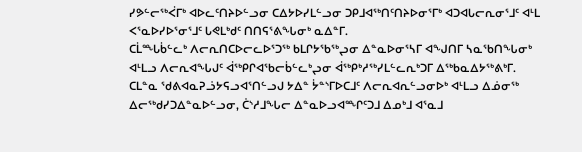ᓯᕗᓪᓕᖅᐹᒥᒃ ᐊᐅᓚᑦᑎᔨᐅᓪᓗᓂ ᑕᐃᔭᐅᓯᒪᓪᓗᓂ ᑐᑭᒧᐊᖅᑎᑦᑎᔨᐅᓂᕐᒥᒃ ᐊᑐᐊᒐᓕᕆᓂᕐᒧᑦ ᐊᒻᒪ ᐸᕐᓇᐅᓯᐅᕐᓂᕐᒧᑦ ᒐᕙᒪᒃᑯᑦ ᑎᑎᕋᕐᕕᖓᓂᒃ ᓇᐃᓐᒥ.
ᑕᒫᙵᑳᓪᓚᒃ ᐱᓕᕆᑎᑕᐅᓕᓚᐅᕐᑐᖅ ᑲᒪᒋᔭᖃᖅᖢᓂ ᐃᓐᓇᐅᓂᕐᓴᒥ ᐊᖑᑎᒥ ᓴᓇᖃᑎᖓᓂᒃ ᐊᒻᒪᓗ ᐱᓕᕆᐊᖓᒍᑦ ᐋᖅᑭᒋᐊᖃᓕᑳᓪᓚᒃᖢᓂ ᐋᖅᑭᒃᓱᖅᓯᒪᓪᓚᕆᒃᑐᒥ ᐃᖅᑲᓇᐃᔭᖅᕕᒃᒥ.
ᑕᒪᓐᓇ ᖁᕕᐊᓇᕈᓘᔭᕋᓗᐊᕐᑎᓪᓗᒍ ᔭᐃᓐ ᔮᓐᔅᒥᐅᑕᒧᑦ ᐱᓕᕆᐊᕆᓪᓗᓂᐅᒃ ᐊᒻᒪᓗ ᐃᓅᓂᖅ ᐃᓕᖅᑯᓯᑐᐃᓐᓇᐅᓪᓗᓂ, ᑖᔅᓱᒧᖓᓕ ᐃᓐᓇᐅᓗᐊᙱᑦᑐᒧ ᐃᓄᒃᒧ ᐊᕐᓇᒧ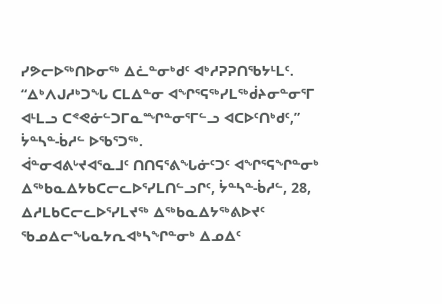ᓯᕗᓕᐅᖅᑎᐅᓂᖅ ᐃᓛᓐᓂᒃᑯᑦ ᐊᒃᓱᕈᕈᑎᖃᔭᒻᒪᑦ.
“ᐃᒃᐱᒍᓱᒃᑐᖓ ᑕᒪᐃᓐᓂ ᐊᖏᕐᕋᖅᓯᒪᖅᑰᔨᓂᓐᓂᕐᒥ ᐊᒻᒪᓗ ᑕᕝᕙᓃᓪᑐᒥᓇᙱᓐᓂᕐᒥᓪᓗ ᐊᑕᐅᑦᑎᒃᑯᑦ,” ᔮᓐᓴᓐ-ᑳᓱᓪ ᐅᖃᕐᑐᖅ.
ᐋᓐᓂᐊᕕᒡᔪᐊᕐᓇᒧᑦ ᑎᑎᕋᕐᕕᖓᓃᑦᑐᑦ ᐊᖏᕐᕋᖏᓐᓂᒃ ᐃᖅᑲᓇᐃᔭᑲᑕᓕᓚᐅᕐᓯᒪᑎᓪᓗᒋᑦ, ᔮᓐᓴᓐ-ᑳᓱᓪ, 28, ᐃᓱᒪᑲᑕᓕᓚᐅᕐᓯᒪᔪᖅ ᐃᖅᑲᓇᐃᔭᖅᕕᐅᔪᑦ ᖃᓄᐃᓕᖓᓇᔭᕆᐊᒃᓴᖏᓐᓂᒃ ᐃᓄᐃᑦ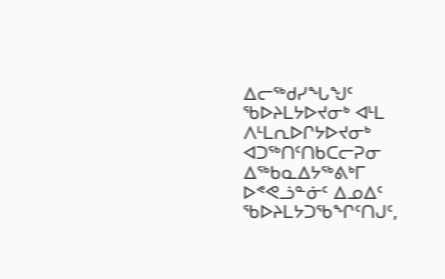ᐃᓕᖅᑯᓯᖓᖑᑦ ᖃᐅᔨᒪᔭᐅᔪᓂᒃ ᐊᒻᒪ ᐱᒻᒪᕆᐅᒋᔭᐅᔪᓂᒃ ᐊᑐᖅᑎᑦᑎᑲᑕᓕᕈᓂ ᐃᖅᑲᓇᐃᔭᖅᕕᒃᒥ ᐅᕝᕙᓘᓐᓃᑦ ᐃᓄᐃᑦ ᖃᐅᔨᒪᔭᑐᖃᖏᑦᑎᒍᑦ,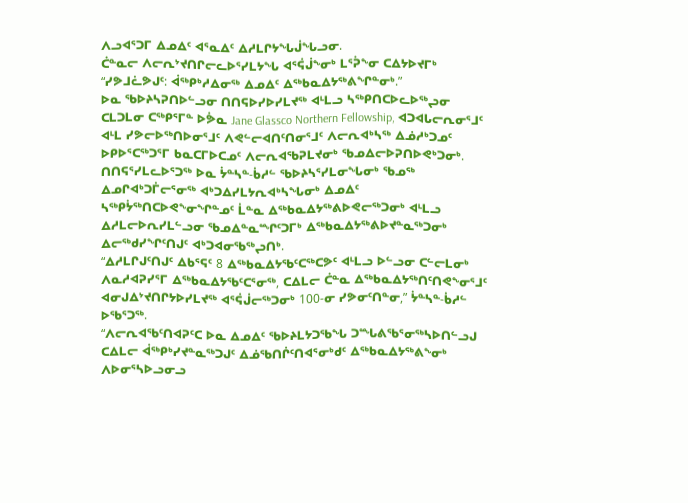ᐱᓗᐊᕐᑐᒥ ᐃᓄᐃᑦ ᐊᕐᓇᐃᑦ ᐃᓱᒪᒋᔭᖓᒎᖓᓗᓂ.
ᑖᓐᓇᓕ ᐱᓕᕆᔾᔪᑎᒋᓕᓚᐅᕐᓯᒪᔭᖓ ᐊᕐᕌᒎᖕᓂᒃ ᒪᕐᕉᖕᓂ ᑕᐃᔭᐅᔪᒥᒃ “ᓯᕗᒧᓛᕗᒍᑦ: ᐋᖅᑭᒃᓱᐃᓂᖅ ᐃᓄᐃᑦ ᐃᖅᑲᓇᐃᔭᖅᕕᖏᓐᓂᒃ.”
ᐅᓇ ᖃᐅᔨᓴᕈᑎᐅᓪᓗᓂ ᑎᑎᕋᐅᓯᐅᓯᒪᔪᖅ ᐊᒻᒪᓗ ᓴᖅᑭᑎᑕᐅᓚᐅᖅᖢᓂ ᑕᒪᑐᒪᓂ ᑕᖅᑭᕐᒥᓐ ᐅᕘᓇ Jane Glassco Northern Fellowship, ᐊᑐᐊᒐᓕᕆᓂᕐᒧᑦ ᐊᒻᒪ ᓯᕗᓕᐅᖅᑎᐅᓂᕐᒧᑦ ᐱᕙᓪᓕᐊᑎᑦᑎᓂᕐᒧᑦ ᐱᓕᕆᐊᒃᓴᖅ ᐃᓅᓱᒃᑐᓄᑦ ᐅᑭᐅᕐᑕᖅᑐᕐᒥ ᑲᓇᑕᒥᐅᑕᓄᑦ ᐱᓕᕆᐊᖃᕈᒪᔪᓂᒃ ᖃᓄᐃᓕᐅᕈᑎᐅᕙᒃᑐᓂᒃ.
ᑎᑎᕋᕐᓯᒪᓚᐅᕐᑐᖅ ᐅᓇ ᔮᓐᓴᓐ-ᑳᓱᓪ ᖃᐅᔨᓴᕐᓯᒪᓂᖓᓂᒃ ᖃᓄᖅ ᐃᓄᒋᐊᒃᑐᒦᓕᕐᓂᖅ ᐊᒃᑐᐃᓯᒪᔭᕆᐊᒃᓴᖓᓂᒃ ᐃᓄᐃᑦ ᓴᖅᑭᔮᖅᑎᑕᐅᕙᖕᓂᖏᓐᓄᑦ ᒫᓐᓇ ᐃᖅᑲᓇᐃᔭᖅᕕᐅᕙᓕᖅᑐᓂᒃ ᐊᒻᒪᓗ ᐃᓱᒪᓕᐅᕆᓯᒪᓪᓗᓂ ᖃᓄᐃᓐᓇᙱᑦᑐᒥᒃ ᐃᖅᑲᓇᐃᔭᖅᕕᐅᔪᓐᓇᖅᑐᓂᒃ ᐃᓕᖅᑯᓯᖏᑦᑎᒍᑦ ᐊᒃᑐᐊᓂᖃᖅᖢᑎᒃ.
“ᐃᓱᒪᒋᒍᑦᑎᒍᑦ ᐃᑲᕐᕋᑦ 8 ᐃᖅᑲᓇᐃᔭᖃᑦᑕᖅᑕᕗᑦ ᐊᒻᒪᓗ ᐅᓪᓗᓂ ᑕᓪᓕᒪᓂᒃ ᐱᓇᓱᐊᕈᓯᕐᒥ ᐃᖅᑲᓇᐃᔭᖃᑦᑕᕐᓂᖅ, ᑕᐃᒪᓕ ᑖᓐᓇ ᐃᖅᑲᓇᐃᔭᖅᑎᑦᑎᕙᖕᓂᕐᒧᑦ ᐊᓂᒍᐃᔾᔪᑎᒋᔭᐅᓯᒪᔪᖅ ᐊᕐᕌᒎᓕᖅᑐᓂᒃ 100-ᓂ ᓯᕗᓂᑦᑎᓐᓂ,” ᔮᓐᓴᓐ-ᑳᓱᓪ ᐅᖃᕐᑐᖅ.
“ᐱᓕᕆᐊᖃᑦᑎᐊᕈᑦᑕ ᐅᓇ ᐃᓄᐃᑦ ᖃᐅᔨᒪᔭᑐᖃᖓ ᑐᙵᕕᖃᕐᓂᖅᓴᐅᑎᓪᓗᒍ ᑕᐃᒪᓕ ᐋᖅᑭᒃᓯᔪᓐᓇᖅᑐᒍᑦ ᐃᓅᖃᑎᒌᑦᑎᐊᕐᓂᒃᑯᑦ ᐃᖅᑲᓇᐃᔭᖅᕕᖕᓂᒃ ᐱᐅᓂᕐᓴᐅᓗᓂᓗ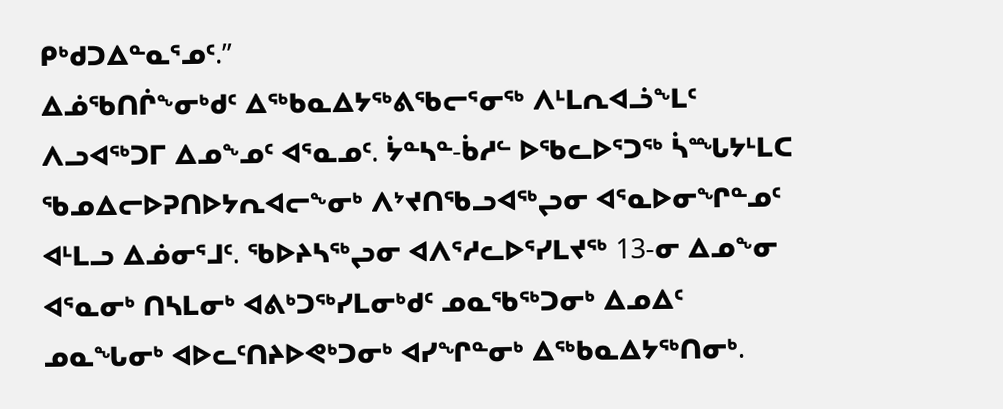ᑭᒃᑯᑐᐃᓐᓇᕐᓄᑦ.”
ᐃᓅᖃᑎᒌᖕᓂᒃᑯᑦ ᐃᖅᑲᓇᐃᔭᖅᕕᖃᓕᕐᓂᖅ ᐱᒻᒪᕆᐊᓘᖕᒪᑦ ᐱᓗᐊᖅᑐᒥ ᐃᓄᖕᓄᑦ ᐊᕐᓇᓄᑦ. ᔮᓐᓴᓐ-ᑳᓱᓪ ᐅᖃᓚᐅᕐᑐᖅ ᓵᙵᔭᒻᒪᑕ ᖃᓄᐃᓕᐅᕈᑎᐅᔭᕆᐊᓕᖕᓂᒃ ᐱᔾᔪᑎᖃᓗᐊᖅᖢᓂ ᐊᕐᓇᐅᓂᖏᓐᓄᑦ ᐊᒻᒪᓗ ᐃᓅᓂᕐᒧᑦ. ᖃᐅᔨᓴᖅᖢᓂ ᐊᐱᕐᓱᓚᐅᕐᓯᒪᔪᖅ 13-ᓂ ᐃᓄᖕᓂ ᐊᕐᓇᓂᒃ ᑎᓴᒪᓂᒃ ᐊᕕᒃᑐᖅᓯᒪᓂᒃᑯᑦ ᓄᓇᖃᖅᑐᓂᒃ ᐃᓄᐃᑦ ᓄᓇᖓᓂᒃ ᐊᐅᓚᑦᑎᔨᐅᕙᒃᑐᓂᒃ ᐊᓯᖏᓐᓂᒃ ᐃᖅᑲᓇᐃᔭᖅᑎᓂᒃ.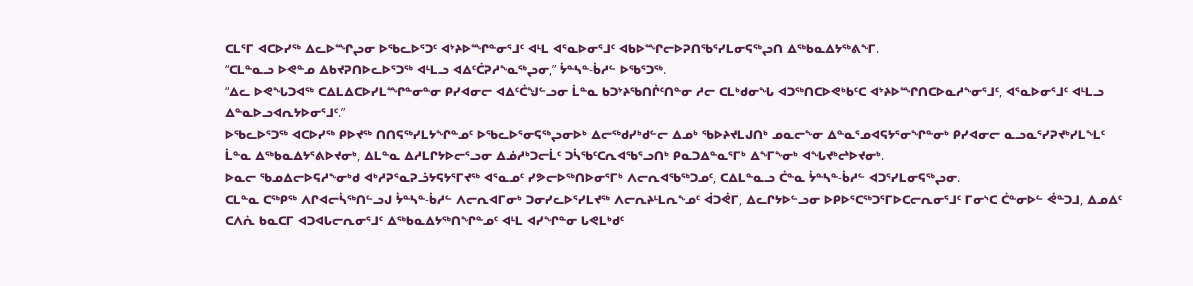ᑕᒪᕐᒥ ᐊᑕᐅᓯᖅ ᐃᓚᐅᙱᖢᓂ ᐅᖃᓚᐅᕐᑐᑦ ᐊᔾᔨᐅᙱᓐᓂᕐᒧᑦ ᐊᒻᒪ ᐊᕐᓇᐅᓂᕐᒧᑦ ᐊᑲᐅᙱᓕᐅᕈᑎᖃᕐᓯᒪᓂᕋᖅᖢᑎ ᐃᖅᑲᓇᐃᔭᖅᕕᖕᒥ.
“ᑕᒪᓐᓇᓗ ᐅᕙᓐᓄ ᐃᑲᔪᕈᑎᐅᓚᐅᕐᑐᖅ ᐊᒻᒪᓗ ᐊᐃᑦᑖᕈᓱᖕᓇᖅᖢᓂ,” ᔮᓐᓴᓐ-ᑳᓱᓪ ᐅᖃᕐᑐᖅ.
“ᐃᓚ ᐅᕙᖓᑐᐊᖅ ᑕᐃᒪᐃᑕᐅᓯᒪᙱᓐᓂᓐᓂ ᑭᓯᐊᓂᓕ ᐊᐃᑦᑖᖑᓪᓗᓂ ᒫᓐᓇ ᑲᑐᔾᔨᖃᑎᒌᑦᑎᓐᓂ ᓱᓕ ᑕᒪᒃᑯᓂᖓ ᐊᑐᖅᑎᑕᐅᕙᒃᑲᑦᑕ ᐊᔾᔨᐅᙱᑎᑕᐅᓇᓱᖕᓂᕐᒧᑦ, ᐊᕐᓇᐅᓂᕐᒧᑦ ᐊᒻᒪᓗ ᐃᓐᓇᐅᓗᐊᕆᔭᐅᓂᕐᒧᑦ.”
ᐅᖃᓚᐅᕐᑐᖅ ᐊᑕᐅᓯᖅ ᑭᐅᔪᖅ ᑎᑎᕋᖅᓯᒪᔭᖏᓐᓄᑦ ᐅᖃᓚᐅᕐᓂᕋᖅᖢᓂᐅᒃ ᐃᓕᖅᑯᓯᒃᑯᓪᓕ ᐃᓄᒃ ᖃᐅᔨᔪᒪᒍᑎᒃ ᓄᓇᓕᖕᓂ ᐃᓐᓇᕐᓄᐊᕋᔭᕐᓂᖏᓐᓂᒃ ᑭᓯᐊᓂᓕ ᓇᓗᓇᕐᓯᕈᔪᒃᓯᒪᖕᒪᑦ ᒫᓐᓇ ᐃᖅᑲᓇᐃᔭᕐᕕᐅᔪᓂᒃ, ᐃᒪᓐᓇ ᐃᓱᒪᒋᔭᐅᓕᕐᓗᓂ ᐃᓅᓱᒃᑐᓕᒫᑦ ᑐᓵᖃᑦᑕᕆᐊᖃᕐᓗᑎᒃ ᑭᓇᑐᐃᓐᓇᕐᒥᒃ ᐃᖕᒥᖕᓂᒃ ᐊᖓᔪᒃᖠᐅᔪᓂᒃ.
ᐅᓇᓕ ᖃᓄᐃᓕᐅᕋᓱᖕᓂᒃᑯ ᐊᒃᓱᕈᕐᓇᕈᓘᔭᕋᔭᕐᒥᔪᖅ ᐊᕐᓇᓄᑦ ᓯᕗᓕᐅᖅᑎᐅᓂᕐᒥᒃ ᐱᓕᕆᐊᖃᖅᑐᓄᑦ, ᑕᐃᒪᓐᓇᓗ ᑖᓐᓇ ᔮᓐᓴᓐ-ᑳᓱᓪ ᐊᑐᕐᓯᒪᓂᕋᖅᖢᓂ.
ᑕᒪᓐᓇ ᑕᖅᑭᖅ ᐱᒋᐊᓕᓵᖅᑎᓪᓗᒍ ᔮᓐᓴᓐ-ᑳᓱᓪ ᐱᓕᕆᐊᒥᓂᒃ ᑐᓂᓯᓚᐅᕐᓯᒪᔪᖅ ᐱᓕᕆᔨᒻᒪᕆᖕᓄᑦ ᐋᑐᕚᒥ, ᐃᓚᒋᔭᐅᓪᓗᓂ ᐅᑭᐅᕐᑕᖅᑐᕐᒥᐅᑕᓕᕆᓂᕐᒧᑦ ᒥᓂᔅᑕ ᑖᓐᓂᐅᓪ ᕚᓐᑐᒧ, ᐃᓄᐃᑦ ᑕᐱᕇ ᑲᓇᑕᒥ ᐊᑐᐊᒐᓕᕆᓂᕐᒧᑦ ᐃᖅᑲᓇᐃᔭᖅᑎᖏᓐᓄᑦ ᐊᒻᒪ ᐊᓯᖏᓐᓂ ᒐᕙᒪᒃᑯᑦ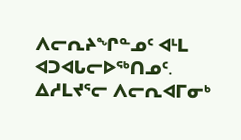ᐱᓕᕆᔨᖏᓐᓄᑦ ᐊᒻᒪ ᐊᑐᐊᒐᓕᐅᖅᑎᓄᑦ.
ᐃᓱᒪᔪᕐᓕ ᐱᓕᕆᐊᒥᓂᒃ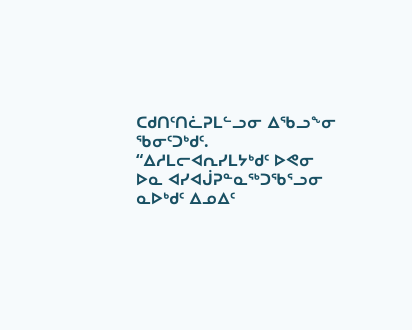ᑕᑯᑎᑦᑎᓛᕈᒪᓪᓗᓂ ᐃᖃᓗᖕᓂ ᖃᓂᑦᑐᒃᑯᑦ.
“ᐃᓱᒪᓕᐊᕆᓯᒪᔭᒃᑯᑦ ᐅᕙᓂ ᐅᓇ ᐊᓯᐊᒎᕈᓐᓇᖅᑐᖃᕐᓗᓂ ᓇᐅᒃᑯᑦ ᐃᓄᐃᑦ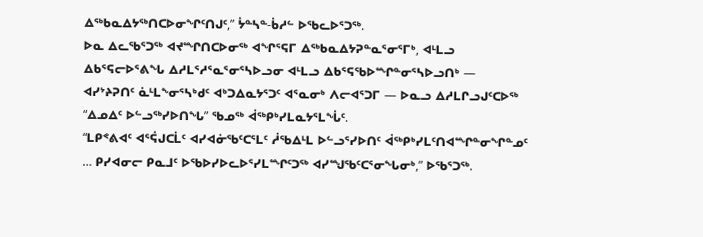ᐃᖅᑲᓇᐃᔭᖅᑎᑕᐅᓂᖏᑦᑎᒍᑦ,” ᔮᓐᓴᓐ-ᑳᓱᓪ ᐅᖃᓚᐅᕐᑐᖅ.
ᐅᓇ ᐃᓚᖃᕐᑐᖅ ᐊᔪᙱᑎᑕᐅᓂᖅ ᐊᖏᕐᕋᒥ ᐃᖅᑲᓇᐃᔭᕈᓐᓇᕐᓂᕐᒥᒃ, ᐊᒻᒪᓗ ᐃᑲᕐᕋᓕᐅᕐᕕᖓ ᐃᓱᒪᕐᓱᕐᓇᕐᓂᕐᓴᐅᓗᓂ ᐊᒻᒪᓗ ᐃᑲᕐᕋᖃᐅᙱᓐᓂᕐᓴᐅᓗᑎᒃ — ᐊᓯᔾᔨᕈᑎᑦ ᓈᒻᒪᖕᓂᕐᓴᒃᑯᑦ ᐊᒃᑐᐃᓇᔭᕐᑐᑦ ᐊᕐᓇᓂᒃ ᐱᓕᐊᕐᑐᒥ — ᐅᓇᓗ ᐃᓱᒪᒋᓗᒍᑦᑕᐅᖅ “ᐃᓄᐃᑦ ᐅᓪᓗᖅᓯᐅᑎᖓ” ᖃᓄᖅ ᐋᖅᑭᒃᓯᒪᓇᔭᕐᒪᖔᑦ.
“ᒪᑭᕝᕕᐊᑦ ᐊᕐᕌᒍᑕᒫᑦ ᐊᓯᐊᓃᖃᑦᑕᕐᒪᑦ ᓲᖃᐃᒻᒪ ᐅᓪᓗᕐᓯᐅᑎᑦ ᐋᖅᑭᒃᓯᒪᑦᑎᐊᙱᓐᓂᖏᓐᓄᑦ … ᑭᓯᐊᓂᓕ ᑭᓇᒧᑦ ᐅᖃᐅᓯᐅᓚᐅᕐᓯᒪᙱᑦᑐᖅ ᐊᓯᙳᖃᑦᑕᕐᓂᖓᓂᒃ,” ᐅᖃᕐᑐᖅ.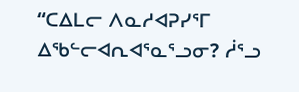“ᑕᐃᒪᓕ ᐱᓇᓱᐊᕈᓯᕐᒥ ᐃᖃᓪᓕᐊᕆᐊᕐᓇᕐᓗᓂ? ᓲᕐᓗ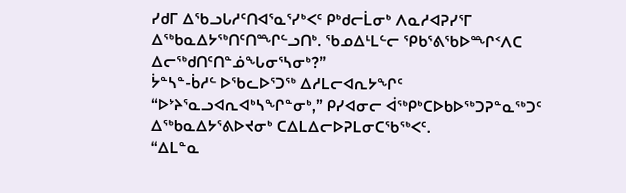ᓯᑯᒥ ᐃᖃᓗᒐᓱᑦᑎᐊᕐᓇᕐᓯᒃᐸᑦ ᑭᒃᑯᓕᒫᓂᒃ ᐱᓇᓱᐊᕈᓯᕐᒥ ᐃᖅᑲᓇᐃᔭᖅᑎᑦᑎᙱᓪᓗᑎᒃ. ᖃᓄᐃᒻᒪᓪᓕ ᕿᑲᕐᕕᖃᐅᙱᑉᐱᑕ ᐃᓕᖅᑯᑎᑦᑎᓐᓅᖓᓂᕐᓴᓂᒃ?”
ᔮᓐᓴᓐ-ᑳᓱᓪ ᐅᖃᓚᐅᕐᑐᖅ ᐃᓱᒪᓕᐊᕆᔭᖏᑦ “ᐅᔾᔨᕐᓇᓗᐊᕆᐊᒃᓴᖏᓐᓂᒃ,” ᑭᓯᐊᓂᓕ ᐋᖅᑭᒃᑕᐅᑲᐅᖅᑐᕈᓐᓇᖅᑐᑦ ᐃᖅᑲᓇᐃᔭᕐᕕᐅᔪᓂᒃ ᑕᐃᒪᐃᓕᐅᕈᒪᓂᑕᖃᖅᐸᑦ.
“ᐃᒪᓐᓇ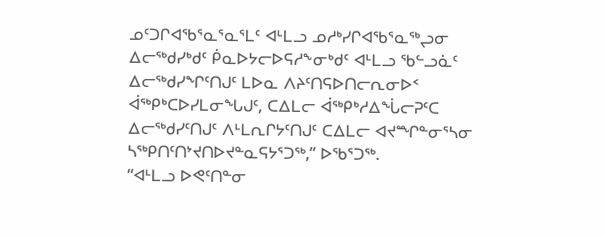ᓄᑦᑐᒋᐊᖃᕐᓇᕐᓇᕐᒪᑦ ᐊᒻᒪᓗ ᓄᓱᒃᓯᒋᐊᖃᕐᓇᖅᖢᓂ ᐃᓕᖅᑯᓯᒃᑯᑦ ᑮᓇᐅᔭᓕᐅᕋᓱᖕᓂᒃᑯᑦ ᐊᒻᒪᓗ ᖃᓪᓗᓈᑦ ᐃᓕᖅᑯᓯᖏᑦᑎᒍᑦ ᒪᐅᓇ ᐱᔨᑦᑎᕋᐅᑎᓕᕆᓂᐅᑉ ᐋᖅᑭᒃᑕᐅᓯᒪᓂᖓᒍᑦ, ᑕᐃᒪᓕ ᐋᖅᑭᒃᓱᐃᖔᓕᕈᑦᑕ ᐃᓕᖅᑯᓯᑦᑎᒍᑦ ᐱᒻᒪᕆᒋᔭᑦᑎᒍᑦ ᑕᐃᒪᓕ ᐊᔪᙱᓐᓂᕐᓴᓂ ᓴᖅᑭᑎᑦᑎᔾᔪᑎᐅᔪᓐᓇᕋᔭᕐᑐᖅ,” ᐅᖃᕐᑐᖅ.
“ᐊᒻᒪᓗ ᐅᕙᑦᑎᓐᓂ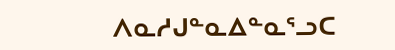ᐱᓇᓱᒍᓐᓇᐃᓐᓇᕐᓗᑕ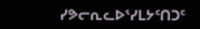ᓯᕗᓕᕆᓚᐅᕐᓯᒪᔭᑦᑎᑐᑦ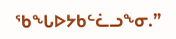ᖃᖓᐅᔭᑲᓪᓛᓗᖕᓂ.”